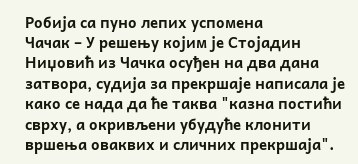Робија са пуно лепих успомена
Чачак – У решењу којим је Стојадин Ниџовић из Чачка осуђен на два дана затвора, судија за прекршаје написала је како се нада да ће таква "казна постићи сврху, а окривљени убудуће клонити вршења оваквих и сличних прекршаја".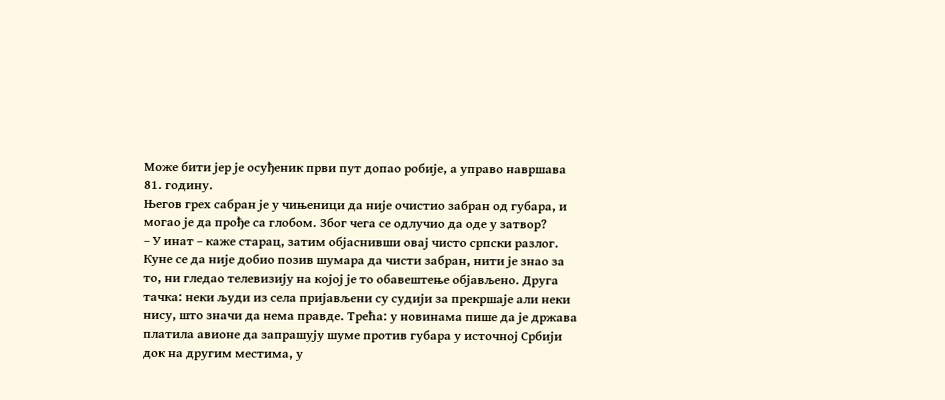Може бити јер је осуђеник први пут допао робије, а управо навршава 81. годину.
Његов грех сабран је у чињеници да није очистио забран од губара, и могао је да прође са глобом. Због чега се одлучио да оде у затвор?
– У инат – каже старац, затим објаснивши овај чисто српски разлог.
Куне се да није добио позив шумара да чисти забран, нити је знао за то, ни гледао телевизију на којој је то обавештење објављено. Друга тачка: неки људи из села пријављени су судији за прекршаје али неки нису, што значи да нема правде. Трећа: у новинама пише да је држава платила авионе да запрашују шуме против губара у источној Србији док на другим местима, у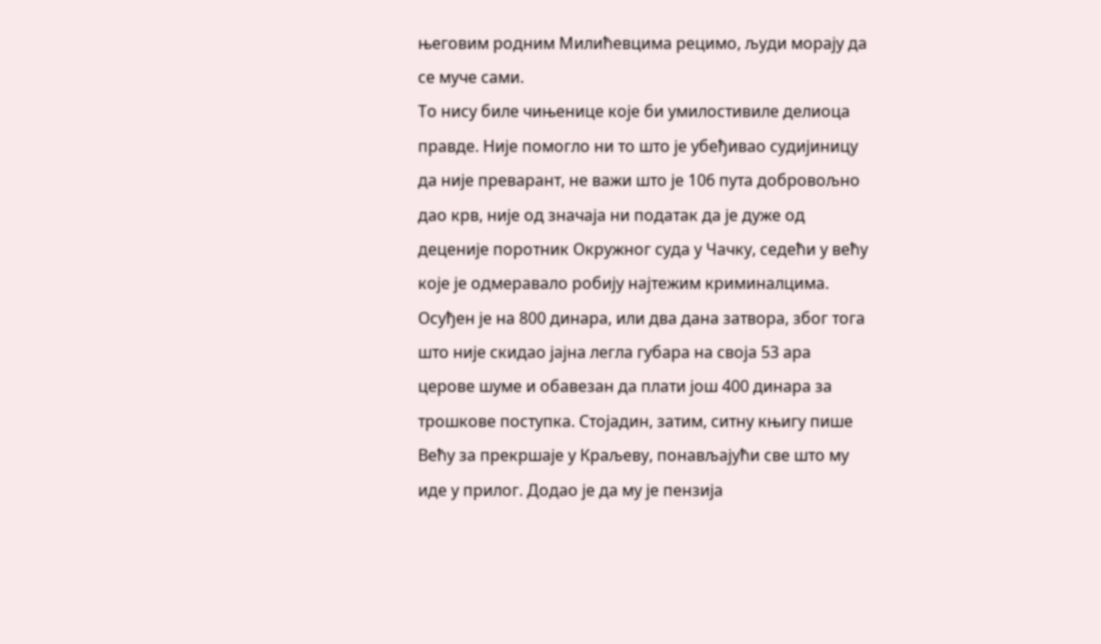његовим родним Милићевцима рецимо, људи морају да се муче сами.
То нису биле чињенице које би умилостивиле делиоца правде. Није помогло ни то што је убеђивао судијиницу да није преварант, не важи што је 106 пута добровољно дао крв, није од значаја ни податак да је дуже од деценије поротник Окружног суда у Чачку, седећи у већу које је одмеравало робију најтежим криминалцима.
Осуђен је на 800 динара, или два дана затвора, због тога што није скидао јајна легла губара на своја 53 ара церове шуме и обавезан да плати још 400 динара за трошкове поступка. Стојадин, затим, ситну књигу пише Већу за прекршаје у Краљеву, понављајући све што му иде у прилог. Додао је да му је пензија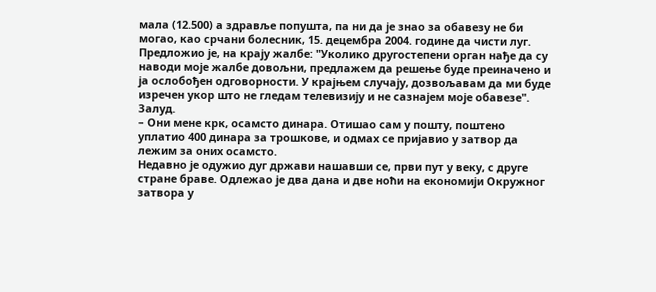мала (12.500) а здравље попушта, па ни да је знао за обавезу не би могао, као срчани болесник, 15. децембра 2004. године да чисти луг.
Предложио је, на крају жалбе: "Уколико другостепени орган нађе да су наводи моје жалбе довољни, предлажем да решење буде преиначено и ја ослобођен одговорности. У крајњем случају, дозвољавам да ми буде изречен укор што не гледам телевизију и не сазнајем моје обавезе". Залуд.
– Они мене крк, осамсто динара. Отишао сам у пошту, поштено уплатио 400 динара за трошкове, и одмах се пријавио у затвор да лежим за оних осамсто.
Недавно је одужио дуг држави нашавши се, први пут у веку, с друге стране браве. Одлежао је два дана и две ноћи на економији Окружног затвора у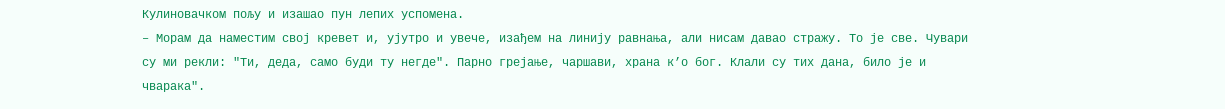Кулиновачком пољу и изашао пун лепих успомена.
– Морам да наместим свој кревет и, ујутро и увече, изађем на линију равнања, али нисам давао стражу. То је све. Чувари су ми рекли: "Ти, деда, само буди ту негде". Парно грејање, чаршави, храна к’о бог. Клали су тих дана, било је и чварака".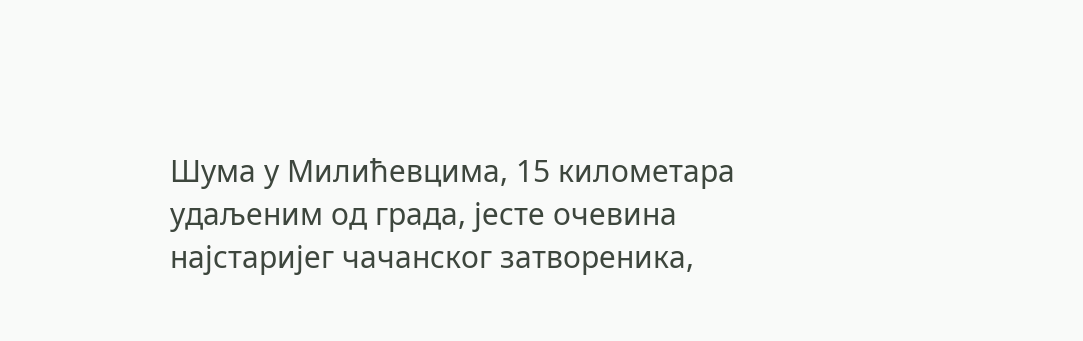Шума у Милићевцима, 15 километара удаљеним од града, јесте очевина најстаријег чачанског затвореника,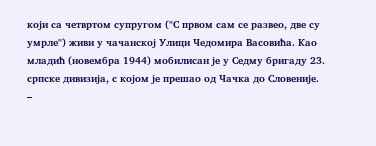који са четвртом супругом ("С првом сам се развео, две су умрле") живи у чачанској Улици Чедомира Васовића. Као младић (новембра 1944) мобилисан је у Седму бригаду 23. српске дивизија, с којом је прешао од Чачка до Словеније.
–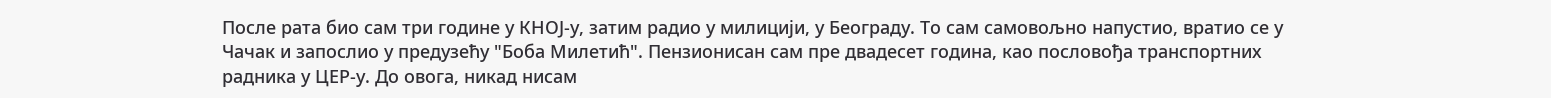После рата био сам три године у КНОЈ-у, затим радио у милицији, у Београду. То сам самовољно напустио, вратио се у Чачак и запослио у предузећу "Боба Милетић". Пензионисан сам пре двадесет година, као пословођа транспортних радника у ЦЕР-у. До овога, никад нисам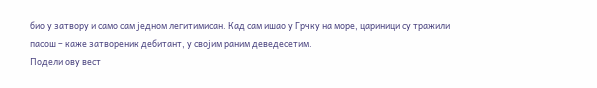био у затвору и само сам једном легитимисан. Кад сам ишао у Грчку на море, цариници су тражили пасош – каже затвореник дебитант, у својим раним деведесетим.
Подели ову вест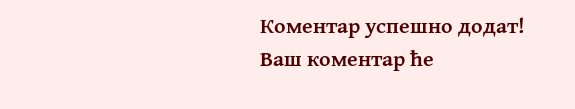Комeнтар успeшно додат!
Ваш комeнтар ћe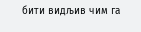бити видљив чим га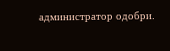администратор одобри.